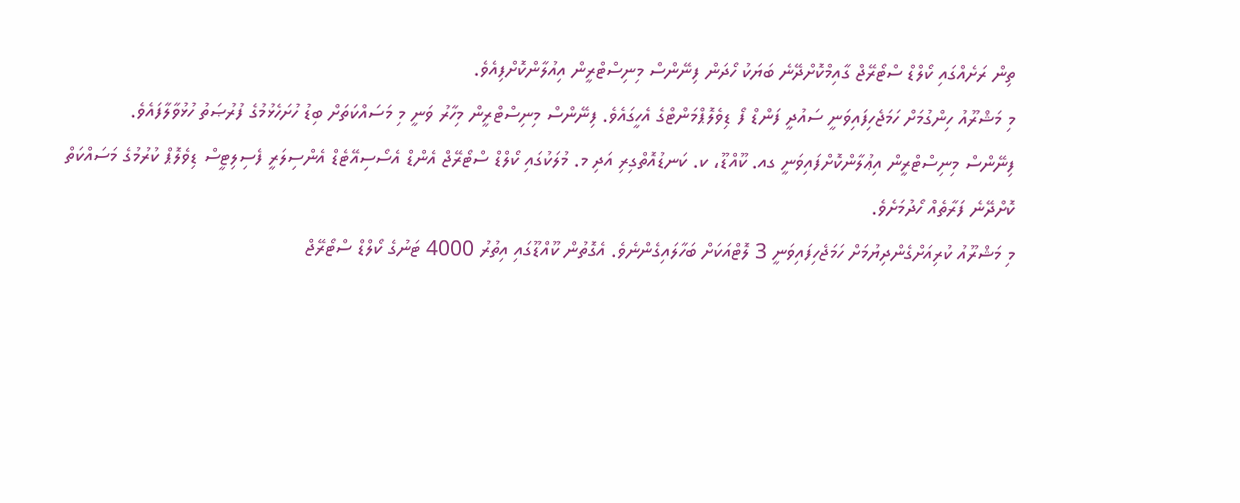ތިން ރަށެއްގައި ކޯލްޑް ސްޓޯރޭޖް ގާއިމްކޮށްދޭނެ ބަޔަކު ހޯދަން ފިނޭންސް މިނިސްޓްރީން އިއުލާންކޮށްފިއެވެ.
މި މަޝްރޫއު ހިންގުމަށް ހަމަޖެހިފައިވަނީ ސައުދީ ފަންޑް ފޯ ޑިވެލޮޕްމަންޓްގެ އެހީގައެވެ. ފިނޭންސް މިނިސްޓްރީން މިހާރު ވަނީ މި މަސައްކަތަށް ބިޑު ހުށަހެޅުމުގެ ފުރުޞަތު ހުޅުވާލާފައެވެ.
ފިނޭންސް މިނިސްޓްރީން އިޢުލާންކޮށްފައިވަނީ ގއ. ކޫއްޑޫ، ކ. ކަނޑުއޮތްގިރި އަދި މ. މުލަކުގައި ކޯލްޑް ސްޓޯރޭޖް އެންޑް އެސޯސިއޭޓެޑް އެންސިލަރީ ފެސިލިޓީސް ޑިވެލޮޕް ކުރުމުގެ މަސައްކަތް ކޮށްދޭނެ ފަރާތެއް ހޯދުމަށެވެ.
މި މަޝްރޫއު ކުރިއަށްގެންދިޔުމަށް ހަމަޖެހިފައިވަނީ 3 ލޮޓްއަކަށް ބަހާލައިގެންނެވެ. އެގޮތުން ކޫއްޑޫގައި އިތުރު 4000 ޓަނުގެ ކޯލްޑް ސްޓޯރޭޖް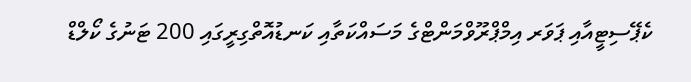ކެޕޭސިޓީއާއި ޕަވަރ އިމްޕްރޫވްމަންޓްގެ މަސައްކަތާއި ކަނޑުއޮތްގިރީގައި 200 ޓަނުގެ ކޯލްޑް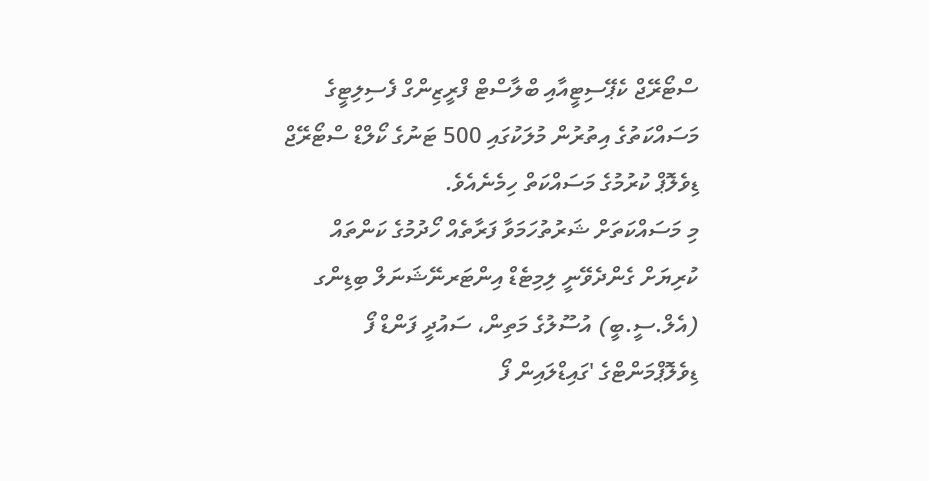ސްޓޯރޭޖް ކެޕޭސިޓީއާއި ބްލާސްޓް ފްރީޒިންގް ފެސިލިޓީގެ މަސައްކަތުގެ އިތުރުން މުލަކުގައި 500 ޓަނުގެ ކޯލްޑް ސްޓޯރޭޖް ޑިވެލޮޕް ކުރުމުގެ މަސައްކަތް ހިމެނެއެވެ.
މި މަސައްކަތަށް ޝަރުތުހަމަވާ ފަރާތެއް ހޯދުމުގެ ކަންތައް ކުރިޔަށް ގެންދެވޭނީ ލިމިޓެޑް އިންޓަރނޭޝަނަލް ބިޑިންގ (އެލް.ސީ.ބީ) އުސޫލުގެ މަތިން، ސައުދީ ފަންޑް ފޯ ޑިވެލޮޕްމަންޓްގެ 'ގައިޑްލައިން ފޯ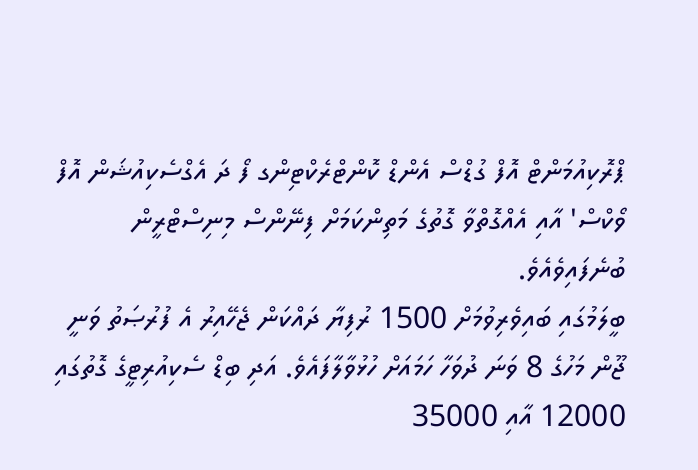ޕްރޮކިއުމަންޓް އޮފް ގުޑްސް އެންޑް ކޮންޓްރެކްޓިންގ ފޯ ދަ އެގްސެކިއުޝަން އޮފް ވޯކްސް' އާއި އެއްގޮތްވާ ގޮތުގެ މަތިންކަމަށް ފިނޭންސް މިނިސްޓްރީން ބުނެފައިވެއެވެ.
ބީލަމުގައި ބައިވެރިވުމަށް 1500 ރުފިޔާ ދައްކަން ޖެހޭއިރު އެ ފުރުޞަތު ވަނީ ޖޫން މަހުގެ 8 ވަނަ ދުވަހާ ހަމައަށް ހުޅުވާލާފައެވެ. އަދި ބިޑް ސެކިއުރިޓީގެ ގޮތުގައި 12000 އާއި 35000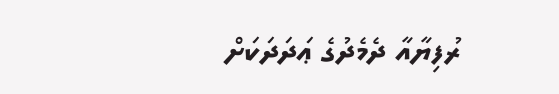ރުފިޔާއާ ދެމެދުގެ ޢަދަދަކަށް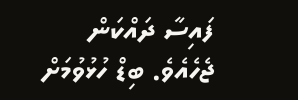ފައިސާ ދައްކަން ޖެހެއެވެ. ބިޑް ހުޅުވުމަށް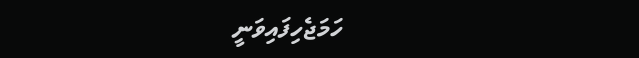ހަމަޖެހިފައިވަނީ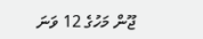ޖޫން މަހުގެ 12 ވަނަ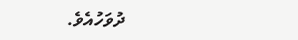ދުވަހުއެވެ.